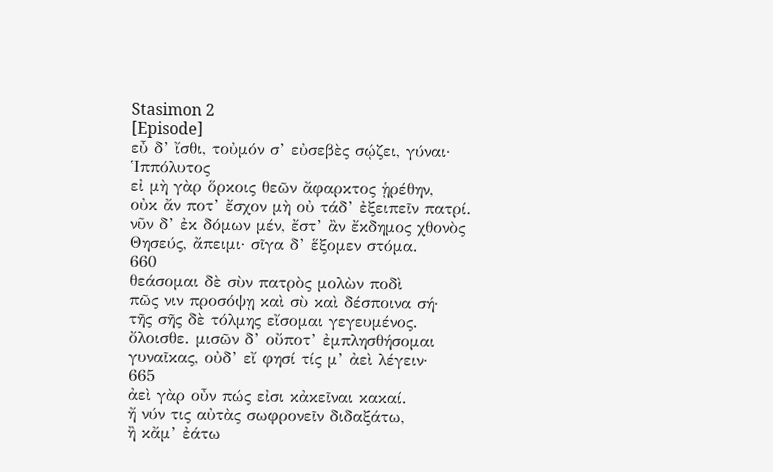Stasimon 2
[Episode]
εὖ δ’ ἴσθι, τοὐμόν σ’ εὐσεβὲς σῴζει, γύναι·
Ἱππόλυτος
εἰ μὴ γὰρ ὅρκοις θεῶν ἄφαρκτος ᾑρέθην,
οὐκ ἄν ποτ’ ἔσχον μὴ οὐ τάδ’ ἐξειπεῖν πατρί.
νῦν δ’ ἐκ δόμων μέν, ἔστ’ ἂν ἔκδημος χθονὸς
Θησεύς, ἄπειμι· σῖγα δ’ ἕξομεν στόμα.
660
θεάσομαι δὲ σὺν πατρὸς μολὼν ποδὶ
πῶς νιν προσόψῃ καὶ σὺ καὶ δέσποινα σή·
τῆς σῆς δὲ τόλμης εἴσομαι γεγευμένος.
ὄλοισθε. μισῶν δ’ οὔποτ’ ἐμπλησθήσομαι
γυναῖκας, οὐδ’ εἴ φησί τίς μ’ ἀεὶ λέγειν·
665
ἀεὶ γὰρ οὖν πώς εἰσι κἀκεῖναι κακαί.
ἤ νύν τις αὐτὰς σωφρονεῖν διδαξάτω,
ἢ κἄμ’ ἐάτω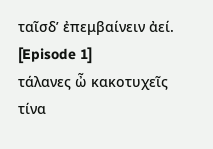ταῖσδ’ ἐπεμβαίνειν ἀεί.
[Episode 1]
τάλανες ὦ κακοτυχεῖς
τίνα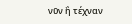νῦν ἢ τέχναν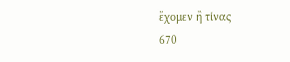ἔχομεν ἢ τίνας
670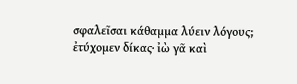σφαλεῖσαι κάθαμμα λύειν λόγους;
ἐτύχομεν δίκας· ἰὼ γᾶ καὶ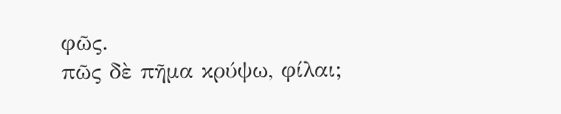φῶς.
πῶς δὲ πῆμα κρύψω, φίλαι;